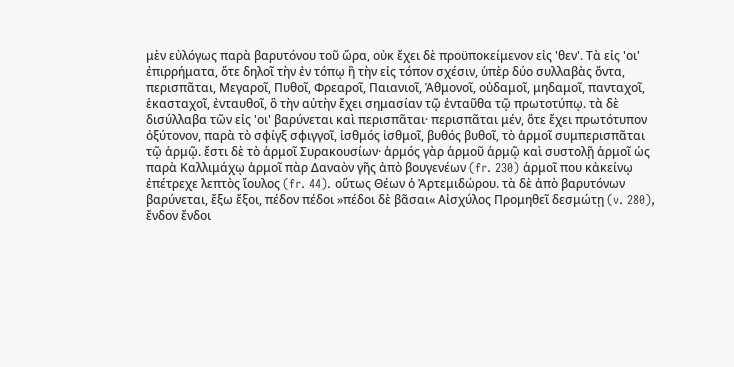μὲν εὐλόγως παρὰ βαρυτόνου τοῦ ὥρα, οὐκ ἔχει δὲ προϋποκείμενον εἰς 'θεν'. Τὰ εἰς 'οι' ἐπιρρήματα, ὅτε δηλοῖ τὴν ἐν τόπῳ ἢ τὴν εἰς τόπον σχέσιν, ὑπὲρ δύο συλλαβὰς ὄντα, περισπᾶται, Μεγαροῖ, Πυθοῖ, Φρεαροῖ, Παιανιοῖ, Ἁθμονοῖ, οὐδαμοῖ, μηδαμοῖ, πανταχοῖ, ἑκασταχοῖ, ἐνταυθοῖ, ὃ τὴν αὐτὴν ἔχει σημασίαν τῷ ἐνταῦθα τῷ πρωτοτύπῳ. τὰ δὲ δισύλλαβα τῶν εἰς 'οι' βαρύνεται καὶ περισπᾶται· περισπᾶται μέν, ὅτε ἔχει πρωτότυπον ὀξύτονον, παρὰ τὸ σφίγξ σφιγγοῖ, ἰσθμός ἰσθμοῖ, βυθός βυθοῖ, τὸ ἁρμοῖ συμπερισπᾶται τῷ ἁρμῷ. ἔστι δὲ τὸ ἁρμοῖ Συρακουσίων· ἁρμός γὰρ ἁρμοῦ ἁρμῷ καὶ συστολῇ ἁρμοῖ ὡς παρὰ Καλλιμάχῳ ἁρμοῖ πὰρ Δαναὸν γῆς ἀπὸ βουγενέων (fr. 230) ἁρμοῖ που κἀκείνῳ ἐπέτρεχε λεπτὸς ἴουλος (fr. 44). οὕτως Θέων ὁ Ἀρτεμιδώρου. τὰ δὲ ἀπὸ βαρυτόνων βαρύνεται, ἔξω ἔξοι, πέδον πέδοι »πέδοι δὲ βᾶσαι« Αἰσχύλος Προμηθεῖ δεσμώτῃ (v. 280), ἔνδον ἔνδοι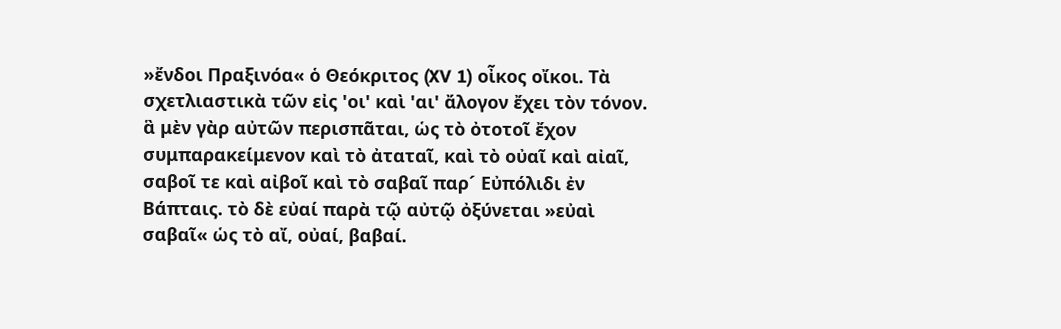»ἔνδοι Πραξινόα« ὁ Θεόκριτος (XV 1) οἶκος οἴκοι. Τὰ σχετλιαστικὰ τῶν εἰς 'οι' καὶ 'αι' ἄλογον ἔχει τὸν τόνον. ἃ μὲν γὰρ αὐτῶν περισπᾶται, ὡς τὸ ὀτοτοῖ ἔχον συμπαρακείμενον καὶ τὸ ἀταταῖ, καὶ τὸ οὐαῖ καὶ αἰαῖ, σαβοῖ τε καὶ αἰβοῖ καὶ τὸ σαβαῖ παρ´ Εὐπόλιδι ἐν Βάπταις. τὸ δὲ εὐαί παρὰ τῷ αὐτῷ ὀξύνεται »εὐαὶ σαβαῖ« ὡς τὸ αἴ, οὐαί, βαβαί.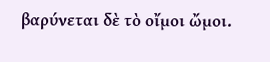βαρύνεται δὲ τὸ οἴμοι ὤμοι.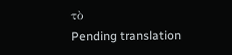τὸ
Pending translation